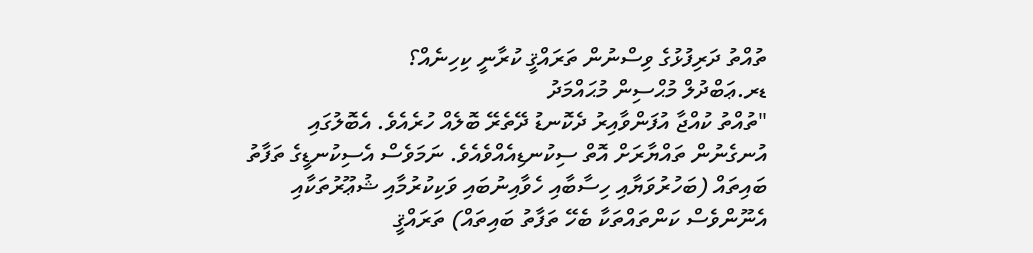ތުއްތު ދަރިފުޅުގެ ވިސްނުން ތަރައްޤީ ކުރާނީ ކިހިނެއް؟
ޑރ.ޢަބްދުލް މުޙްސިން މުޙައްމަދު
"ތުއްތު ކުއްޖާ އުފަންވާއިރު ދެކޮނޑު ދޭތެރޭ ބޮލެއް ހުރެއެވެ. އެބޮލުގައި އުނގެނުން ތައްޔާރަށް އޮތް ސިކުނޑިއެއްވެއެވެ. ނަމަވެސް އެސިކުނޑީގެ ތަފާތު ބައިތައް (ބަހުރުވަޔާއި ހިސާބާއި ހެވާއިނުބައި ވަކިކުރުމާއި ޝުޢޫރުތަކާއި އެނޫންވެސް ކަންތައްތަކާ ބެހޭ ތަފާތު ބައިތައް) ތަރައްޤީ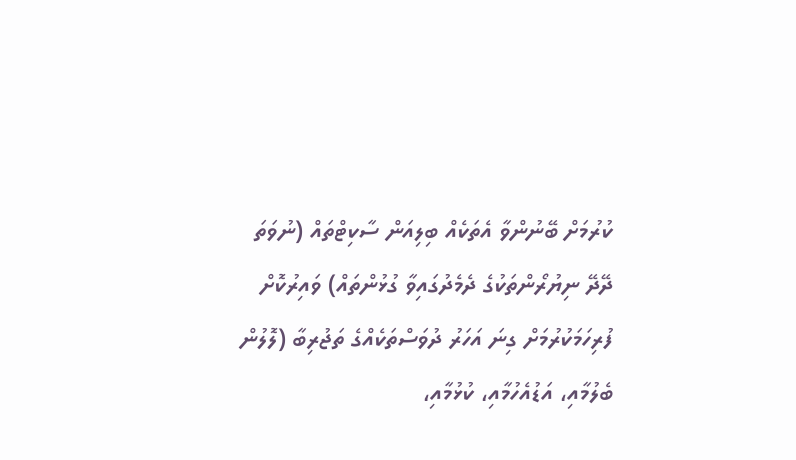ކުރުމަށް ބޭނުންވާ އެތަކެއް ބިލިއަން ސާކިޓްތައް (ނުވަތަ ދޭދޭ ނިޔުރޯންތަކުގެ ދެމެދުގައިވާ ގުޅުންތައް) ވައިރުކޮށް ފުރިހަމަކުރުމަށް ގިނަ އަހަރު ދުވަސްތަކެއްގެ ތަޖުރިބާ (ލޮލުން ބެލުމާއި، އަޑުއެހުމާއި، ކުޅުމާއި،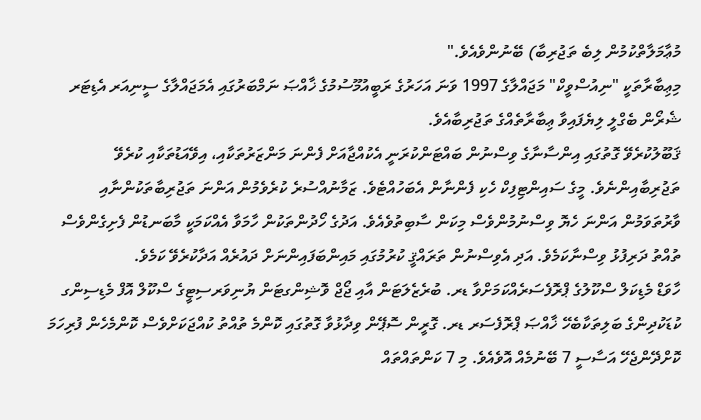މުޢާމަލާތްކުމުން ލިބެ ތަޖުރިބާ) ބޭނުންވެއެވެ."
މިޢިބާރާތަކީ "ނިއުސްވީކް" މަޖައްލާގެ 1997 ވަނަ އަހަރުގެ ރަބީއުމޫސުމުގެ ޚާއްޞަ ނަމްބަރުގައި އެމަޖައްލާގެ ސީނިއަރ އެޑިޓަރ ޝެރޯން ބެގްލީ ލިޔެފައިވާ ޢިބާރާތެއްގެ ތަޖުރިބާއެވެ.
ޤަބޫލުކުރެވޭ ގޮތުގައި އިންސާނާގެ ވިސްނުން ބައްޓަންކުރަނީ އެކުއްޖާއަށް ފެންނަ މަންޒަރުތަކާއި، އިވޭއަޑުތަކާއި ކުރެވޭ ތަޖުރިބާއިންނެވެ. މީގެ ސައިންޓިފިކް ހެކި ފެންނާން އެބަހުއްޓެވެ. ޒަމާނުއްސުރެ ކުރެވެމުން އަންނަ ތަޖުރިބާތަކުންނާއި ވާރުތަވަމުން އަންނަ ހެޔޮ ވިސްނުމުންވެސް މިކަން ސާބިތުވެއެވެ. އަދުގެ ހޯދުންތަކުން ހާމަވާ އެއްކަމަކީ މާބަނޑުން ފެށިގެންވެސް ތުއްތު ދަރިފުޅު ވިސްނާކަމެވެ. އަދި އެވިސްނުން ތަރައްޤީ ކުރުމުގައި މައިންބަފައިންނަށް ދައުރެއް އަދާކުރެވޭ ކަމެވެ.
ހާވަޑް މެޑިކަލް ސްކޫލުގެ ޕްރޮފެސަރެއްކަމަށްވާ ޑރ. ބުރެޒެލަޓަން އާއި ޖޯޖް ވޮޝިންގޓަން ޔުނިވަރސިޓީގެ ސްކޫލް އޮފް މެޑިސިންގ ކުޑަކުދިންގެ ބަލިތަކާބެހޭ ޚާއްޞަ ޕްރޮފެސަރ ޑރ. ގޮރީން ސޮޕޭން ވިދާޅުވާ ގޮތުގައި ކޮންމެ ތުއްތު ކުއްޖަކަށްވެސް ކޮންމެހެން ފުރިހަމަ ކޮށްދޭންޖެހޭ އަސާސީ 7 ބޭނުމެއް އޮވެއެވެ. މި 7 ކަންތައްތައް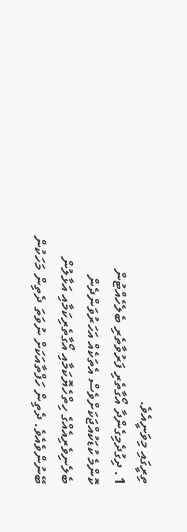ތިރީގައި މިވަނީއެވެ.
1. ދިގުދެމިގެންދާ އޯގާތެރި ފަރުވާތެރި ބެލެހެއްޓުން
ކޮންމެ ކުޑަކުއްޖަކަށްވެސް އެތަކެއް އަހަރުވަންދެން ބެލެނިވެރިއެއްގެ ހިތްހެޔޮކަމާއި އޯގާތެރިކަމާއި އަޅާލުން ބޭނުންވެއެވެ. ދެތިން ހަފްތާއަކަށް ނުވަތަ ދެތިން މަހަކުން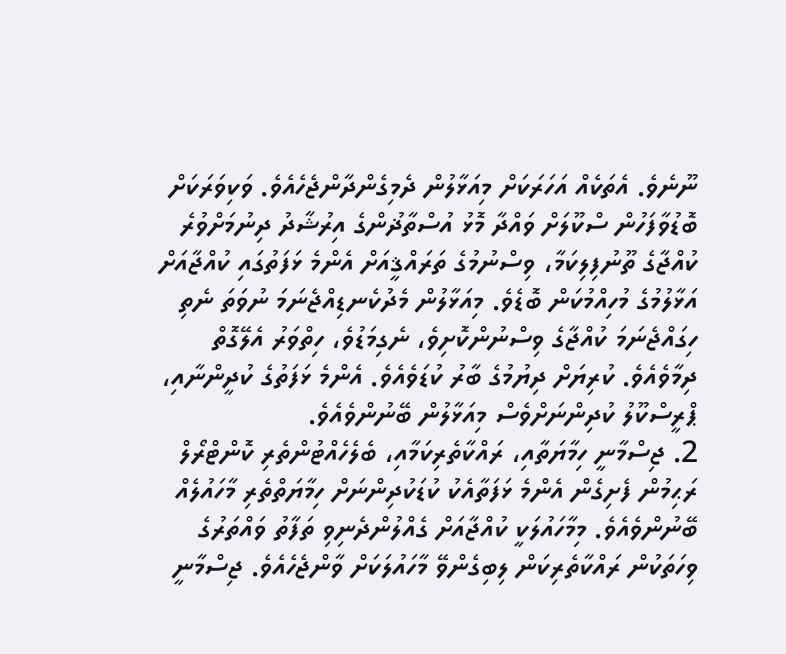ނޫނެވެ. އެތަކެއް އަހަރަކަށް މިއަޅާލުން ދެމިގެންދާންޖެހެއެވެ. ވަކިވަރަކަށް ބޮޑުވާފަހުން ސްކޫލަށް ވައްދާ މޮޅު އުސްތާޛުންގެ އިރުޝާދު ދިނުމަށްވުރެ ކުއްޖާގެ ތޫނުފިލިކަމާ، ވިސްނުމުގެ ތަރައްޤީއަށް އެންމެ ޅަފަތުގައި ކުއްޖާއަށް އަޅާލުމުގެ މުހިއްމުކަން ބޮޑެވެ. މިއަޅާލުން މެދުކެނޑިއްޖެނަމަ ނުވަތަ ނެތި ހިގައްޖެނަމަ ކުއްޖާގެ ވިސްނުންކޮށިވެ، ނެގިމަޑުވެ، ހިތްވަރު އެލޭގޮތް ދިމާވެއެވެ. ކުރިޔަށް ދިޔުމުގެ ބާރު ކުޑަވެއެވެ. އެންމެ ޅަފަތުގެ ކުދީންނާއި، ޕްރީސްކޫލު ކުދިންނަށްވެސް މިއަޅާލުން ބޭނުންވެއެވެ.
2. ޖިސްމާނީ ހިމާޔަތާއި، ރައްކާތެރިކަމާއި، ބެލެހެއްޓުންތެރި ކޮންޓްރޯލް
ރަޙިމުން ފެށިގެން އެންމެ ޅަފަތާއެކު ކުޑަކުދިންނަށް ހިމާޔަތްތެރި މާހައުލެއް ބޭނުންވެއެވެ. މިމާހައުލަކީ ކުއްޖާއަށް ގެއްލުންދެނިވި ތަފާތު ވައްތަރުގެ ވިހަތަކުން ރައްކާތެރިކަން ލިބިގެންވޭ މާހައުލަކަށް ވާންޖެހެއެވެ. ޖިސްމާނީ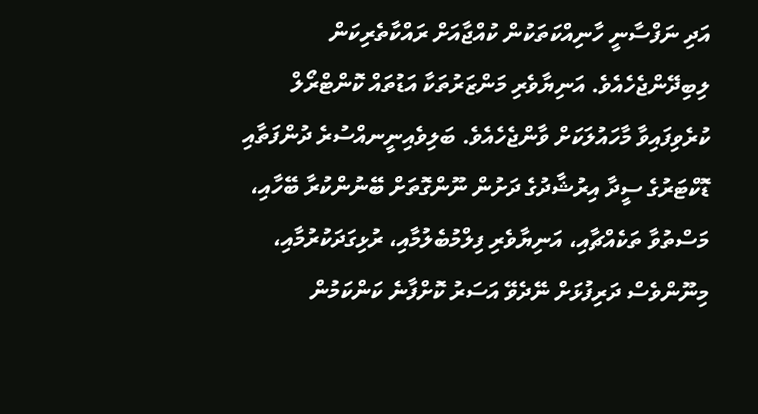އަދި ނަފްސާނީ ހާނިއްކަތަކުން ކުއްޖާއަށް ރައްކާތެރިކަން ލިބިދޭންޖެހެއެވެ. އަނިޔާވެރި މަންޒަރުތަކާ އަޑުތައް ކޮންޓްރޯލް ކުރެވިފައިވާ މާހައުލަކަށް ވާންޖެހެއެވެ. ބަލިވެއިނީނއްސުރެ ދުންފަތާއި ޑޮކްޓަރުގެ ސީދާ އިރުޝާދުގެ ދަށުން ނޫންގޮތަށް ބޭނުންކުރާ ބޭހާއި، މަސްތުވާ ތަކެއްޗާއި، އަނިޔާވެރި ފިލްމުބެލުމާއި، ރުޅިގަދަކުރުމާއި، މިނޫންވެސް ދަރިފުޅަށް ނޭދެވޭ އަސަރު ކޮށްފާނެ ކަންކަމުން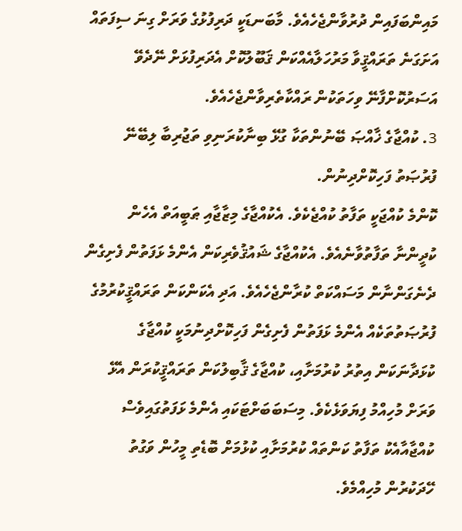މައިންބަފައިން ދުރުވާންޖެހެއެވެ. މާބަނޑަކީ ދަރިފުޅުގެ ވަރަށް ގިނަ ސިފަތައް އަށަގަނެ ތަރައްޤީވާ މަރުހަލާއެއްކަން ޤަބޫލުކޮށް އެދަރިފުޅަށް ނޭދެވޭ އަސަރުކޮށްފާނޭ ވިހަތަކުން ރައްކާތެރިވާންޖެހެއެވެ.
3. ކުއްޖާގެ ޚާއްޞަ ބޭނުންތަކާ ގުޅޭ ބިނާކުރަނިވި ތަޖުރިބާ ލިބޭނޭ ފުރުޞަތު ފަހިކޮށްދިނުން.
ކޮންމެ ކުއްޖަކީ ތަފާތު ކުއްޖެކެވެ. އެކުއްޖާގެ މިޒާޖާއި ޠަބީއަތް އެހެން ކުދީންނާ ތަފާތުވާނެއެވެ. އެކުއްޖާގެ ޝައުޤުވެރިކަން އެންމެ ޅަފަތުން ފެށިގެން ދެނެގަންނާން މަސައްކަތް ކުރާންޖެހެއެވެ. އަދި އެކަންކަން ތަރައްޤީކުރުމުގެ ފުރުޞަތުތަކެއް އެންމެ ޅަފަތުން ފެށިގެން ފަހިކޮށްދިނުމަކީ ކުއްޖާގެ ކުޅަދާނަކަން އިތުރު ކުރުމަށާއި، ކުއްޖާގެ ޤާބިލުކަން ތަރައްޤީކުރަން އެޅޭ ވަރަށް މުހިއްމު ފިޔަވަޅެކެވެ. މިސަބަބަށްޓަކައި އެންމެ ޅަފަތުގައިވެސް ކުއްޖާއާއެކު ތަފާތު ކަންތައް ކުރުމަށާއި ކުޅުމަށް ބޮޑެތި މީހުން ވަގުތު ހޭދަކުރުން މުހިއްމެވެ.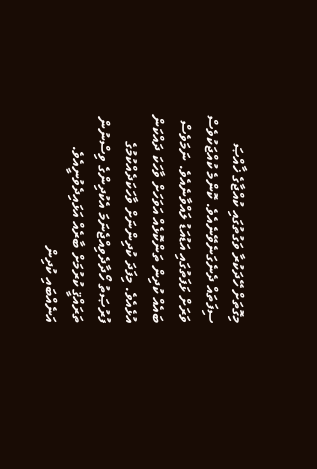މިގޮތަށް ހޭދަކުރާ ވަގުތުގައި ކުއްޖާގެ ޚާއްޞަ ސިފަތައް ދެނެގަނެވޭނެއެވެ. ކޮންމެ ކުއްޖަކުވެސް ވަރަށް ޅަފަތުގައި އަޑުއަޑު ލައްވާނެއެވެ. ނަމަވެސް ބައެއް ކުދިން ތަންކޮޅެއް އަވަހަށް ވާހަކަ ދައްކަން އުޅެއެވެ. މިފަދަ ކުދިންނަށް ވާހަކަދެއްކުމުގެ ފުރުޞަތު ހޯދާދެވިއްޖެނަމަ އެކުދިންގެ ވިސްނުން ތަރައްޤީ ކުރުމަށް ބާރެއް އަޅައިދެވުނީއެވެ. އަނެއްބައި ކުދިން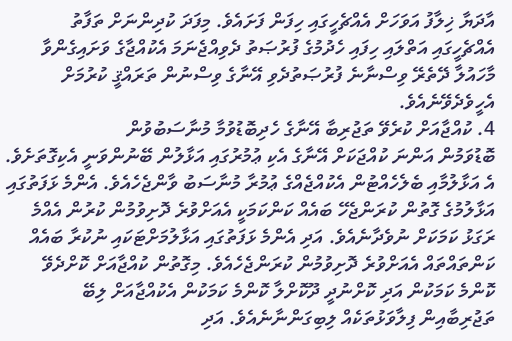އާދަޔާ ޚިލާފު އަވަހަށް އެއްޗެހީގައި ހިފަން ފަށައެވެ. މިފަދަ ކުދިންނަށް ތަފާތު އެއްޗެހީގައި އަތްލައި ހިފައި ހެދުމުގެ ފުރުޞަތު ދެވިއްޖެނަމަ އެކުއްޖާގެ ވަށައިގެންވާ މާހައުލާ ދޭތެރޭ ވިސްނާނެ ފުރުޞަތުދެވި އޭނާގެ ވިސްނުން ތަރައްޤީ ކުރުމަށް އެހީވެދެވޭނެއެވެ.
4. ކުއްޖާއަށް ކުރެވޭ ތަޖުރިބާ އޭނާގެ ހެދިބޮޑުވުމާ މުނާސަބުވުން
ބޮޑުވަމުން އަންނަ ކުއްޖަކަށް އޭނާގެ އެކި ޢުމުރުގައި އަޅާލުން ބޭނުންވަނީ އެކިގޮތަށެވެ. އެ އަޅާލުމާއި ބެލެހެއްޓުން އެކުއްޖެއްގެ ޢުމުރާ މުނާސަބު ވާންޖެހެއެވެ. އެންމެ ޅަފަތުގައި އަޅާލުމުގެ ގޮތުން ކުރަންޖެހޭ ބައެއް ކަންކަމަކީ އެއަށްވުރެ ދޮށިވުމުން ކުރުން އެއްމެ ރަގަޅު ކަމަކަށް ނުވެދާނެއެވެ. އަދި އެންމެ ޅަފަތުގައި އަޅާލުމަށްޓަކައި ނުކުރާ ބައެއް ކަންތައްތައް އެއަށްވުރެ ދޮށިވުމުން ކުރަންޖެހެއެވެ. މިގޮތުން ކުއްޖާއަށް ކޮށްދެވޭ ކޮންމެ ކަމަކުން އަދި ކޮށްނުދީ ދޫކޮށްލާ ކޮންމެ ކަމަކުން އެކުއްޖާއަށް ލިބޭ ތަޖުރިބާއިން ފިލާވަޅުތަކެއް ލިބިގަންނާނެއެވެ. އަދި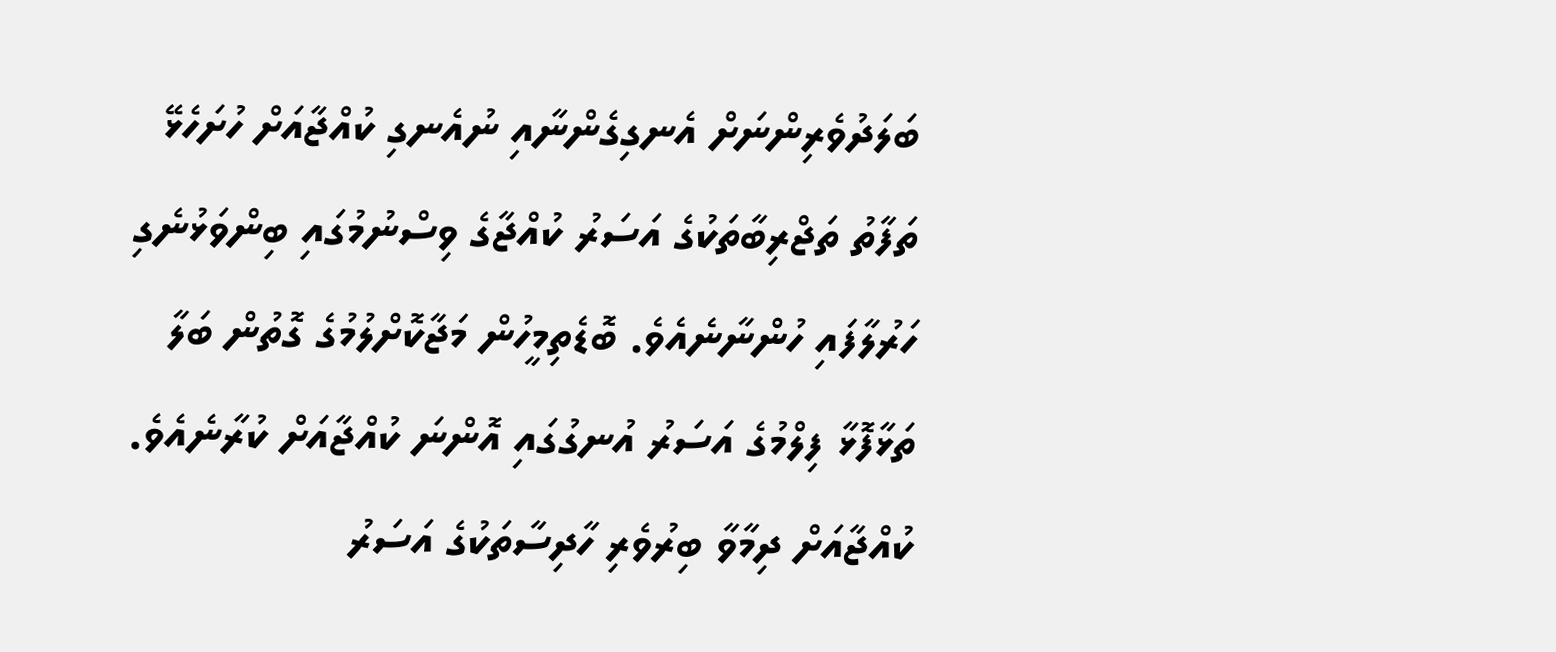ބަލަދުވެރިންނަށް އެނގިގެންނާއި ނުއެނގި ކުއްޖާއަށް ހުށަހެޅޭ ތަފާތު ތަޖްރިބާތަކުގެ އަސަރު ކުއްޖާގެ ވިސްނުމުގައި ބިންވަޅުނެގި ހަރުލާފައި ހުންނާނެއެވެ. ބޮޑެތިމީހުން މަޖާކޮށްލުމުގެ ގޮތުން ބަލާ ތަޅާފޮޅާ ފިލްމުގެ އަސަރު އުނގުގައި އޮންނަ ކުއްޖާއަށް ކުރާނެއެވެ. ކުއްޖާއަށް ދިމާވާ ބިރުވެރި ހާދިސާތަކުގެ އަސަރު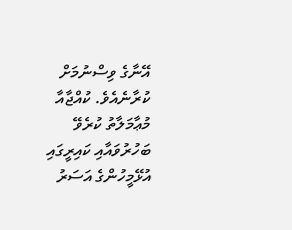އޭނާގެ ވިސްނުމަށް ކުރާނެއެވެ. ކުއްޖާއާ މުޢާމަލާތު ކުރެވޭ ބަހުރުވައާއި ކައިރީގައި އުޅޭމީހުންގެ އަސަރު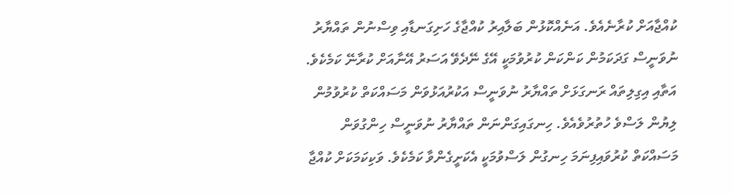ކުއްޖާއަށް ކުރާނެއެވެ. އަނެއްކޮޅުން ބަލާއިރު ކުއްޖާގެ ހަށިގަނޑާއި ވިސްނުން ތައްޔާރު ނުވަނީސް ގަދަކަމުން ކަންކަން ކުރުވުމަކީ އޭގެ ނޭދެވޭ އަސަރު އޭނާއަށް ކުރާނޭ ކަމެކެވެ. އަތާއި އިގިލިތައް ރަނގަޅަށް ތައްޔާރު ނުވަނީސް އަކުރުއަޅުވަން މަސައްކަތް ކުރުވުމުން ލިޔުން ލަސްވެ ހުތުރުވެއެވެ. ހިނގައިގަންނަން ތައްޔާރު ނުވަނީސް ހިންގުވަން މަސައްކަތް ކުރުވައިފިނަމަ ހިނގުން ލަސްވުމަކީ އެކަށީގެންވާ ކަމެކެވެ. ވަކިކަމަކަށް ކުއްޖާ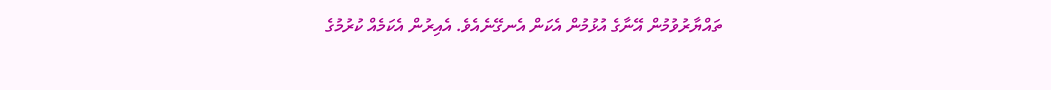ތައްޔާރުވުމުން އޭނާގެ އުޅުމުން އެކަން އެނގޭނެއެވެ. އެއިރުން އެކަމެއް ކުރުމުގެ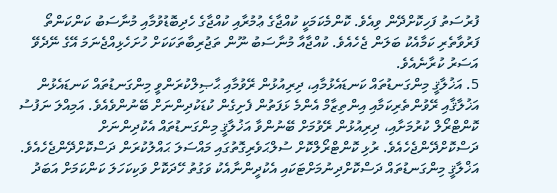ފުރުސަތު ފަހިކޮށްދޭން ވިއެވެ. ކޮންމެކަމަކީ ކުއްޖާގެ ޢުމުރާއި ކުއްޖާގެ ހެދިބޮޑުވުމާއި މުނާސަބު ކަންކަންތޯ ފަރުވާތެރި ކަމާއެކު ބަލަން ޖެހެއެވެ. ކުއްޖާއާ މުނާސަބު ނޫން ތަޖުރިބާތަކަކަށް ހުށަހެޅިއްޖެނަމަ އޭގެ ނޭދެވޭ އަސަރު ކުރާނެއެވެ.
5. އަޚުލާޤީ މިންގަނޑުތައް ކަނޑައެޅުމާއި، ދިރިއުޅުން ރޭވުމާއި ޙާޞިލްކުރަންވީ މިންގަނޑުތައް ކަނޑައެޅުން
އަޚުލާޤާއި ރޭވުންތެރިކަމާއި އިންތިޒާމް އެންމެ ޅަފަތުން ފެށިގެން ކުޑަކުދިންނަށް ބޭނުންވެއެވެ. އަމިއްލަ ނަފުސު ކޮންޓްރޯލް ކުރުމަށާއި، ދިރިއުޅުން ރޭވުމަށް ބޭނުންވާ އަޚުލާޤީ މިންގަނޑުތައް އެކުދިންނަށް ދަސްކޮށްދޭންޖެހެއެވެ. ރުޅި ކޮންޓްރޯލްކޮށް ސުލްޙަވެރިގޮތުގައި މައްސަލަ ޙައްލުކުރަން ދަސްކޮށްދޭންޖެހެއެވެ. އަޚްލާޤީ މިންގަނޑުތައް ދަސްކޮށްދިނުމަށްޓަކައި އެކުދީންނާއެކު ވަގުތު ހޭދަކޮށް ވަކިކަހަލަ ކަންކަމަށް އަބަދު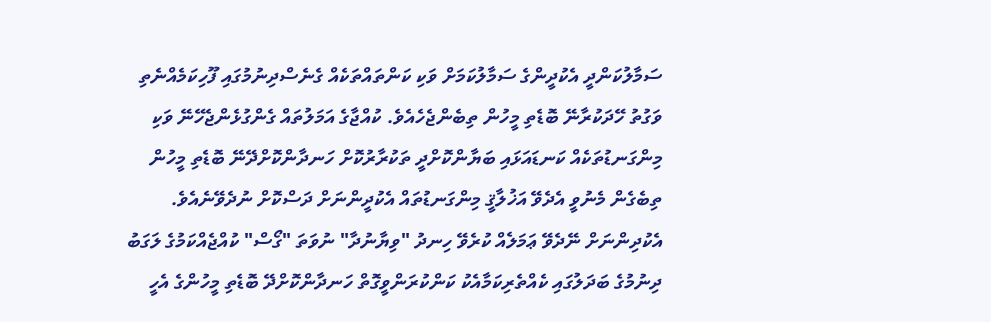ސަމާލުކަންދީ އެކުދީންގެ ސަމާލުކަމަށް ވަކި ކަންތައްތަކެއް ގެނެސްދިނުމުގައި ފޫހިކަމެއްނެތި ވަގުތު ހޭދަކުރާނޭ ބޮޑެތި މީހުން ތިބެންޖެހެއެވެ. ކުއްޖާގެ އަމަލުތައް ގެންގުޅެންޖެހޭނޭ ވަކި މިންގަނޑުތަކެއް ކަނޑައަޅައި ބަޔާންކޮށްދީ ތަކުރާރުކޮށް ހަނދާންކޮށްދޭނޭ ބޮޑެތި މީހުން ތިބެގެން މެނުވީ އެދެވޭ އަޚުލާޤީ މިންގަނޑުތައް އެކުދީންނަށް ދަސްކޮށް ނުދެވޭނެއެވެ. އެކުދިންނަށް ނޭދެވޭ ޢަމަލެއް ކުރެވޭ ހިނދު "ވިޔާނުދާ" ނުވަތަ "ގޯސް" ކުއްޖެއްކަމުގެ ލަގަބު ދިނުމުގެ ބަދަލުގައި ކެއްތެރިކަމާއެކު ކަންކުރަންވީގޮތް ހަނދާންކޮށްދޭ ބޮޑެތި މީހުންގެ އެހީ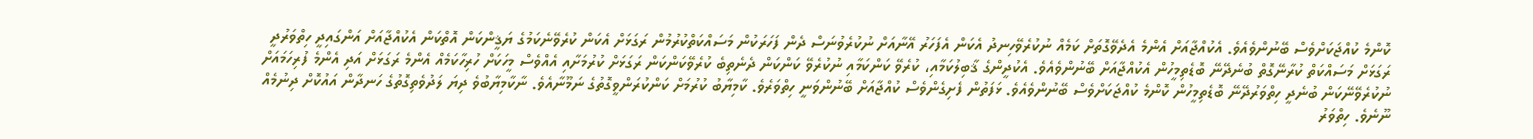ކޮންމެ ކުއްޖަކަށްވެސް ބޭނުންވެއެވެ. އެކުއްޖާއަށް އެންމެ އެދެވޭގޮތަށް ކަމެއް ނުކުރެވޭހިނދު އެކަން އެފަހަރު އޭނާއަށް ނުކުރެވުނަސް ދެން ފަހަރަކުން މަސައްކަތްކުރުމުން ރަގަޅަށް އެކަން ކުރެވޭނެކަމުގެ ޔަޤީންކަން އޮތްކަން އެކުއްޖާއަށް އަންގައިދީ ހިތްވަރުދީ ރަގަޅަށް މަސައްކަތް ކުރާނޭގޮތް ބުނެދޭނޭ ބޮޑެތިމީހުން އެކުއްޖާއަށް ބޭނުންވެއެވެ. އެކުދީންގެ ޤާބިލުކަމާއި، ކުރެވޭ ކަންކަމާއި ނުކުރެވޭ ކަންކަން ދެނެތިބެ ކުރެވޭކަންކަން ރަގަޅަށް ކުރުމަށާއި އެއްވެސް މީހަކަށް ހުރިހާކަމެއް އެންމެ ރަގަޅަށް އަދި އެންމެ ފުރިހަމައަށް ނުކުރެވޭނޭކަން ބުނެދީ ހިތްވަރުދޭނޭ ބޮޑެތިމީހުން ކޮންމެ ކުއްޖަކަށްވެސް ބޭނުންވެއެވެ. ޅަފަތުން ފެށިގެންވެސް ކުއްޖާއަށް ބޭނުންވަނީ ހިތްވަރެވެ. ކާމިޔާބު ކުރުމަށް ކަންކުރަންވީގޮތުގެ ނަމޫނާއެވެ. ނާކާމިޔާބުވެ ދިޔަ ލަދުވެތިގޮތުގެ ހަނދާން އައުކޮށް ދިނުމެއް ނޫނެވެ. ހިތްވަރު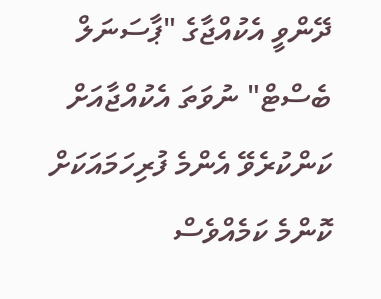ދޭންވީ އެކުއްޖާގެ "ޕާސަނަލް ބެސްޓް" ނުވަތަ އެކުއްޖާއަށް ކަންކުރެވޭ އެންމެ ފުރިހަމައަކަށް ކޮންމެ ކަމެއްވެސް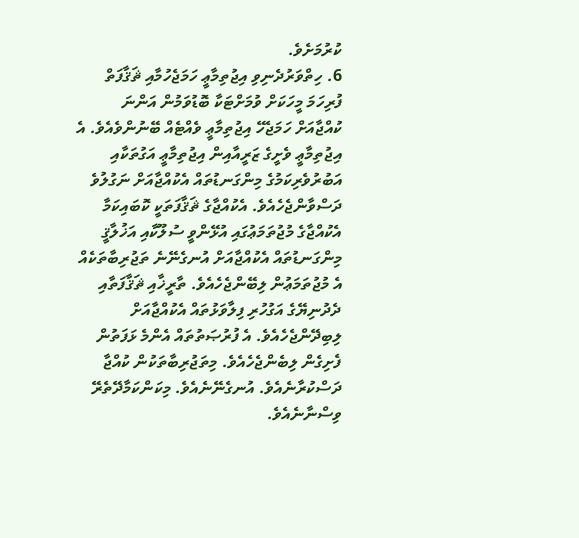ކުރުމަށެވެ.
6. ހިތްވަރުދެނިވި އިޖުތިމާޢީ ހަމަޖެހުމާއި ޘަޤާފަތް
ފުރިހަމަ މީހަކަށް ވުމަށްޓަކާ ބޮޑުވަމުން އަންނަ ކުއްޖާއަށް ހަމަޖެހޭ އިޖުތިމާޢީ ވެއްޓެއް ބޭނުންވެއެވެ. އެ އިޖުތިމާޢީ ވެށީގެ ޒަރީއާއިން އިޖުތިމާޢީ އަގުތަކާއި އަބުރުވެރިކަމުގެ މިންގަނޑުތައް އެކުއްޖާއަށް ނަގުލުވެ ދަސްވާންޖެހެއެވެ. އެކުއްޖާގެ ޘަޤާފަތަކީ ކޮބައިކަމާ އެކުއްޖާގެ މުޖުތަމަޢުގައި އުޅޭންވީ ސުލޫކާއި އަޚުލާޤީ މިންގަނޑުތައް އެކުއްޖާއަށް އުނގެނޭނެ ތަޖުރިބާތަކެއް އެ މުޖުތަމަޢުން ލިބޭންޖެހެއެވެ. ތާރީޚާއި ޘަޤާފަތާއި ދެދުނިޔޭގެ އަގުހުރި ފިލާވަޅުތައް އެކުއްޖާއަށް ލިބިދޭންޖެހެއެވެ. އެ ފުރުޞަތުތައް އެންމެ ޅަފަތުން ފެށިގެން ލިބެންޖެހެއެވެ. މިތަޖުރިބާތަކުން ކުއްޖާ ދަސްކުރާނެއެވެ. އުނގެނޭނެއެވެ. މިކަންކަމާދޭތެރޭ ވިސްނާނެއެވެ.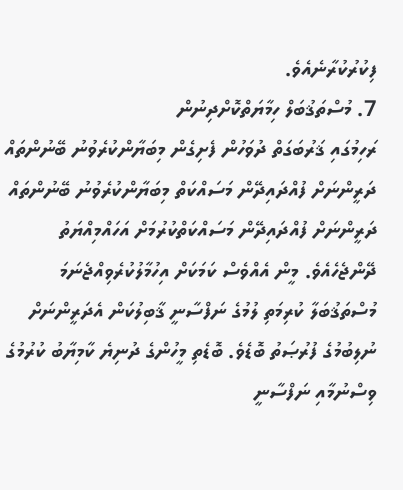ފިކުރުކުރާނެއެވެ.
7. މުސްތަޤުބަލް ހިމާޔަތްކޮށްދިނުން
ރަހިމުގައި ޤަރުބަގަތް ދުވަހުން ފެށިގެން މިބަޔާންކުރެވުނު ބޭނުންތައް ދަރީންނަށް ފުއްދައިދޭން މަސައްކަތް މިބަޔާންކުރެވުނު ބޭނުންތައް ދަރީންނަށް ފުއްދައިދޭން މަސައްކަތްކުރުމަށް އަހައްމިއްޔަތު ދޭންޖެހެއެވެ. މީން އެއްވެސް ކަމަކަށް އިހުމާލުކުރެވިއްޖެނަމަ މުސްތަޤުބަލާ ކުރިމަތި ލުމުގެ ނަފްސާނީ ޤާބިލުކަން އެދަރީންނަށް ނުލިބުމުގެ ފުރުޞަތު ބޮޑެވެ. ބޮޑެތި މީހުންގެ ދުނިޔެ ކާމިޔާބު ކުރުމުގެ ވިސްނުމާއި ނަފްސާނީ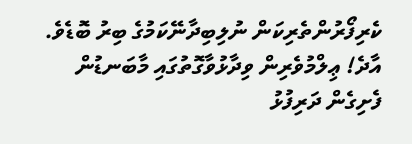ކެރިފޯރުންތެރިކަން ނުލިބިދާނޭކަމުގެ ބިރު ބޮޑެވެ.
އާދެ! ޢިލްމުވެރިން ވިދާޅުވާގޮތުގައި މާބަނޑުން ފެށިގެން ދަރިފުޅު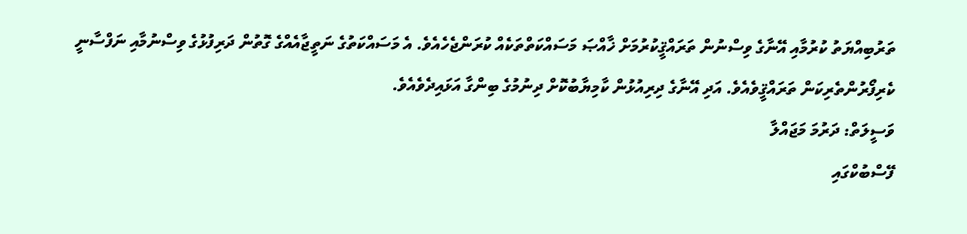ތަރުބިއްޔަތު ކުރުމާއި އޭނާގެ ވިސްނުން ތަރައްޤީކުރުމަށް ޚާއްޞަ މަސައްކަތްތަކެއް ކުރަންޖެހެއެވެ. އެ މަސައްކަތުގެ ނަތީޖާއެއްގެ ގޮތުން ދަރިފުޅުގެ ވިސްނުމާއި ނަފްސާނީ ކެރިފޯރުންތެރިކަން ތަރައްޤީވެއެވެ. އަދި އޭނާގެ ދިރިއުޅުން ކާމިޔާބުކޮށް ދިނުމުގެ ބިންގާ އަޅައިދެވެއެވެ.
ވަސީލަތް: ދަރުމަ މަޖައްލާ
ފޭސްބުކްގައި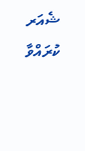ޝެއަރ ކުރައްވާ